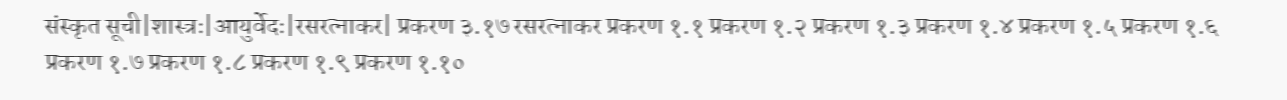संस्कृत सूची|शास्त्रः|आयुर्वेदः|रसरत्नाकर| प्रकरण ३.१७ रसरत्नाकर प्रकरण १.१ प्रकरण १.२ प्रकरण १.३ प्रकरण १.४ प्रकरण १.५ प्रकरण १.६ प्रकरण १.७ प्रकरण १.८ प्रकरण १.९ प्रकरण १.१०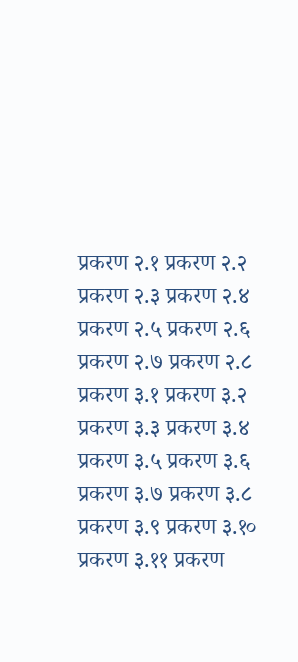प्रकरण २.१ प्रकरण २.२ प्रकरण २.३ प्रकरण २.४ प्रकरण २.५ प्रकरण २.६ प्रकरण २.७ प्रकरण २.८ प्रकरण ३.१ प्रकरण ३.२ प्रकरण ३.३ प्रकरण ३.४ प्रकरण ३.५ प्रकरण ३.६ प्रकरण ३.७ प्रकरण ३.८ प्रकरण ३.९ प्रकरण ३.१० प्रकरण ३.११ प्रकरण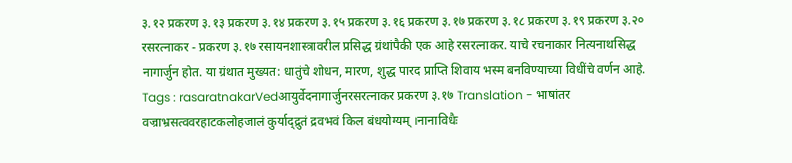३.१२ प्रकरण ३.१३ प्रकरण ३.१४ प्रकरण ३.१५ प्रकरण ३.१६ प्रकरण ३.१७ प्रकरण ३.१८ प्रकरण ३.१९ प्रकरण ३.२० रसरत्नाकर - प्रकरण ३.१७ रसायनशास्त्रावरील प्रसिद्ध ग्रंथांपैकी एक आहे रसरत्नाकर. याचे रचनाकार नित्यनाथसिद्ध नागार्जुन होत. या ग्रंथात मुख्यत: धातुंचे शोधन, मारण, शुद्ध पारद प्राप्ति शिवाय भस्म बनविण्याच्या विधींचे वर्णन आहे. Tags : rasaratnakarVedआयुर्वेदनागार्जुनरसरत्नाकर प्रकरण ३.१७ Translation - भाषांतर वज्राभ्रसत्ववरहाटकलोहजालं कुर्याद्द्रुतं द्रवभवं किल बंधयोग्यम् ।नानाविधैः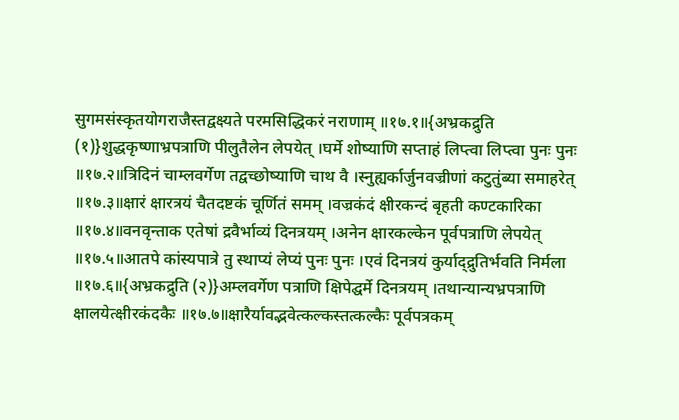सुगमसंस्कृतयोगराजैस्तद्वक्ष्यते परमसिद्धिकरं नराणाम् ॥१७.१॥{अभ्रकद्रुति (१)}शुद्धकृष्णाभ्रपत्राणि पीलुतैलेन लेपयेत् ।घर्मे शोष्याणि सप्ताहं लिप्त्वा लिप्त्वा पुनः पुनः ॥१७.२॥त्रिदिनं चाम्लवर्गेण तद्वच्छोष्याणि चाथ वै ।स्नुह्यर्कार्जुनवज्रीणां कटुतुंब्या समाहरेत् ॥१७.३॥क्षारं क्षारत्रयं चैतदष्टकं चूर्णितं समम् ।वज्रकंदं क्षीरकन्दं बृहती कण्टकारिका ॥१७.४॥वनवृन्ताक एतेषां द्रवैर्भाव्यं दिनत्रयम् ।अनेन क्षारकल्केन पूर्वपत्राणि लेपयेत् ॥१७.५॥आतपे कांस्यपात्रे तु स्थाप्यं लेप्यं पुनः पुनः ।एवं दिनत्रयं कुर्याद्द्रुतिर्भवति निर्मला ॥१७.६॥{अभ्रकद्रुति (२)}अम्लवर्गेण पत्राणि क्षिपेद्घर्मे दिनत्रयम् ।तथान्यान्यभ्रपत्राणि क्षालयेत्क्षीरकंदकैः ॥१७.७॥क्षारैर्यावद्भवेत्कल्कस्तत्कल्कैः पूर्वपत्रकम्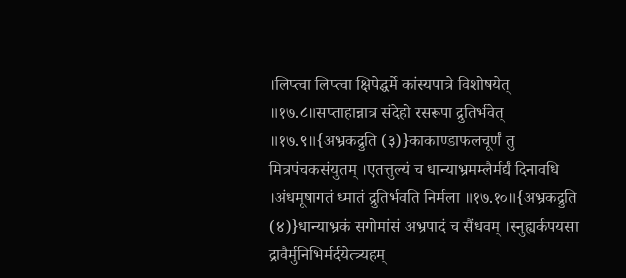।लिप्त्वा लिप्त्वा क्षिपेद्घर्मे कांस्यपात्रे विशोषयेत् ॥१७.८॥सप्ताहान्नात्र संदेहो रसरूपा द्रुतिर्भवेत् ॥१७.९॥{अभ्रकद्रुति (३)}काकाण्डाफलचूर्णं तु मित्रपंचकसंयुतम् ।एतत्तुल्यं च धान्याभ्रमम्लैर्मर्द्यं दिनावधि ।अंधमूषागतं ध्मातं द्रुतिर्भवति निर्मला ॥१७.१०॥{अभ्रकद्रुति (४)}धान्याभ्रकं सगोमांसं अभ्रपादं च सैंधवम् ।स्नुह्यर्कपयसा द्रावैर्मुनिभिर्मर्दयेत्त्र्यहम्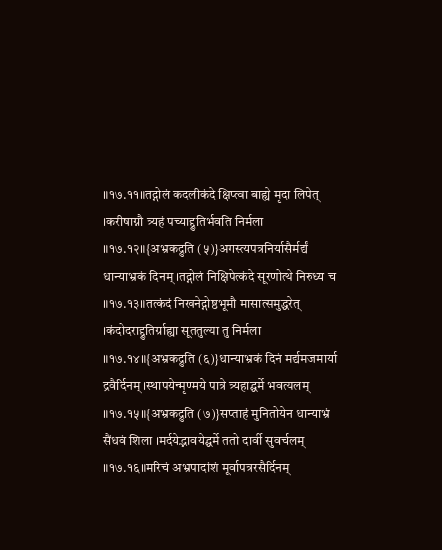॥१७.११॥तद्गोलं कदलीकंदे क्षिप्त्वा बाह्ये मृदा लिपेत् ।करीषाग्नौ त्र्यहं पच्याद्द्रुतिर्भवति निर्मला ॥१७.१२॥{अभ्रकद्रुति (५)}अगस्त्यपत्रनिर्यासैर्मर्द्यं धान्याभ्रकं दिनम् ।तद्गोलं निक्षिपेत्कंदे सूरणोत्थे निरुध्य च ॥१७.१३॥तत्कंदं निखनेद्गोष्ठभूमौ मासात्समुद्धरेत् ।कंदोदराद्द्रुतिर्ग्राह्या सूततुल्या तु निर्मला ॥१७.१४॥{अभ्रकद्रुति (६)}धान्याभ्रकं दिनं मर्द्यमजमार्या द्रवैर्दिनम् ।स्थापयेन्मृण्मये पात्रे त्र्यहाद्घर्मे भवत्यलम् ॥१७.१५॥{अभ्रकद्रुति (७)}सप्ताहं मुनितोयेन धान्याभ्रं सैंधवं शिला ।मर्दयेद्भावयेद्घर्मे ततो दार्वी सुवर्चलम् ॥१७.१६॥मरिचं अभ्रपादांशं मूर्वापत्ररसैर्दिनम्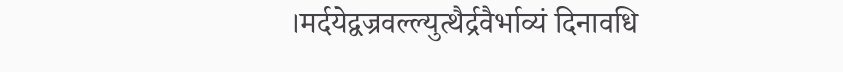।मर्दयेद्वज्रवल्ल्युत्थैर्द्रवैर्भाव्यं दिनावधि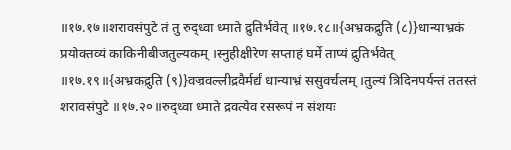॥१७.१७॥शरावसंपुटे तं तु रुद्ध्वा ध्माते द्रुतिर्भवेत् ॥१७.१८॥{अभ्रकद्रुति (८)}धान्याभ्रकं प्रयोक्तव्यं काकिनीबीजतुल्यकम् ।स्नुहीक्षीरेण सप्ताहं घर्मे ताप्यं द्रुतिर्भवेत् ॥१७.१९॥{अभ्रकद्रुति (९)}वज्रवल्लीद्रवैर्मर्द्यं धान्याभ्रं ससुवर्चलम् ।तुल्यं त्रिदिनपर्यन्तं ततस्तं शरावसंपुटे ॥१७.२०॥रुद्ध्वा ध्माते द्रवत्येव रसरूपं न संशयः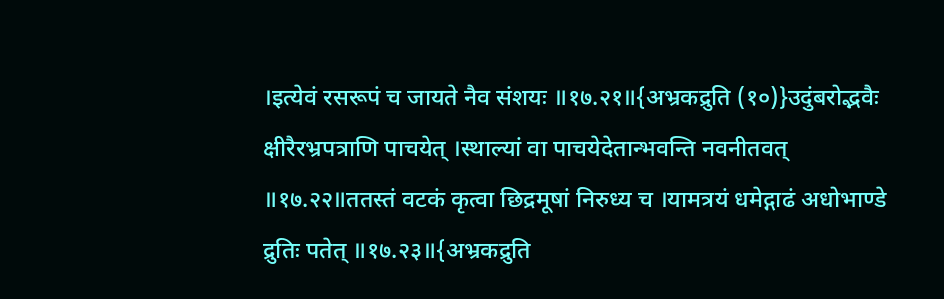।इत्येवं रसरूपं च जायते नैव संशयः ॥१७.२१॥{अभ्रकद्रुति (१०)}उदुंबरोद्भवैः क्षीरैरभ्रपत्राणि पाचयेत् ।स्थाल्यां वा पाचयेदेतान्भवन्ति नवनीतवत् ॥१७.२२॥ततस्तं वटकं कृत्वा छिद्रमूषां निरुध्य च ।यामत्रयं धमेद्गाढं अधोभाण्डे द्रुतिः पतेत् ॥१७.२३॥{अभ्रकद्रुति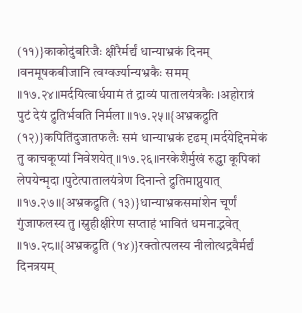(११)}काकोदुंबरिजैः क्षीरैर्मर्द्यं धान्याभ्रकं दिनम् ।वनमूषकबीजानि त्वग्वर्ज्यान्यभ्रकैः समम् ॥१७.२४॥मर्दयित्वार्धयामं तं द्राव्यं पातालयंत्रकैः ।अहोरात्रं पुटं देयं द्रुतिर्भवति निर्मला ॥१७.२५॥{अभ्रकद्रुति (१२)}कपितिंदुजातफलैः समं धान्याभ्रकं दृढम् ।मर्दयेद्दिनमेकं तु काचकूप्यां निवेशयेत् ॥१७.२६॥नरकेशैर्मुखं रुद्ध्वा कूपिकां लेपयेन्मृदा ।पुटेत्पातालयंत्रेण दिनान्ते द्रुतिमाप्नुयात् ॥१७.२७॥{अभ्रकद्रुति (१३)}धान्याभ्रकसमांशेन चूर्णं गुंजाफलस्य तु ।स्नुहीक्षीरेण सप्ताहं भावितं धमनाद्भवेत् ॥१७.२८॥{अभ्रकद्रुति (१४)}रक्तोत्पलस्य नीलोत्थद्रवैर्मर्द्यं दिनत्रयम्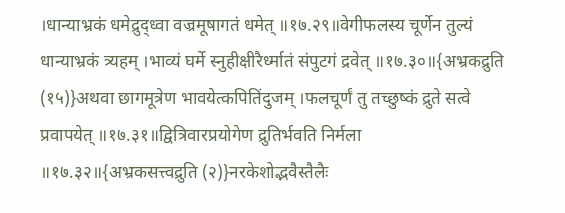।धान्याभ्रकं धमेद्रुद्ध्वा वज्रमूषागतं धमेत् ॥१७.२९॥वेगीफलस्य चूर्णेन तुल्यं धान्याभ्रकं त्र्यहम् ।भाव्यं घर्मे स्नुहीक्षीरैर्ध्मातं संपुटगं द्रवेत् ॥१७.३०॥{अभ्रकद्रुति (१५)}अथवा छागमूत्रेण भावयेत्कपितिंदुजम् ।फलचूर्णं तु तच्छुष्कं द्रुते सत्वे प्रवापयेत् ॥१७.३१॥द्वित्रिवारप्रयोगेण द्रुतिर्भवति निर्मला ॥१७.३२॥{अभ्रकसत्त्वद्रुति (२)}नरकेशोद्भवैस्तैलैः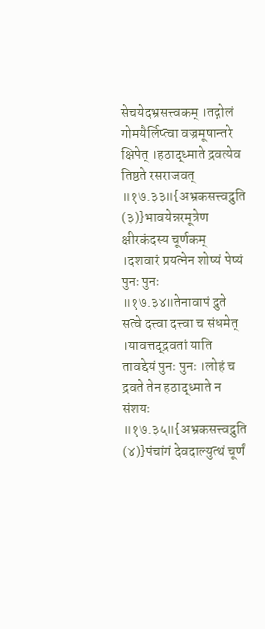सेचयेदभ्रसत्त्वकम् ।तद्गोलं गोमयैर्लिप्त्वा वज्रमूषान्तरे क्षिपेत् ।हठाद्ध्माते द्रवत्येव तिष्ठते रसराजवत् ॥१७.३३॥{अभ्रकसत्त्वद्रुति (३)}भावयेन्नरमूत्रेण क्षीरकंदस्य चूर्णकम् ।दशवारं प्रयत्नेन शोष्यं पेष्यं पुनः पुनः ॥१७.३४॥तेनावापं द्रुते सत्वे दत्त्वा दत्त्वा च संधमेत् ।यावत्तद्द्रवतां याति तावद्देयं पुनः पुनः ।लोहं च द्रवते तेन हठाद्ध्माते न संशयः ॥१७.३५॥{अभ्रकसत्त्वद्रुति (४)}पंचांगं देवदाल्युत्थं चूर्णं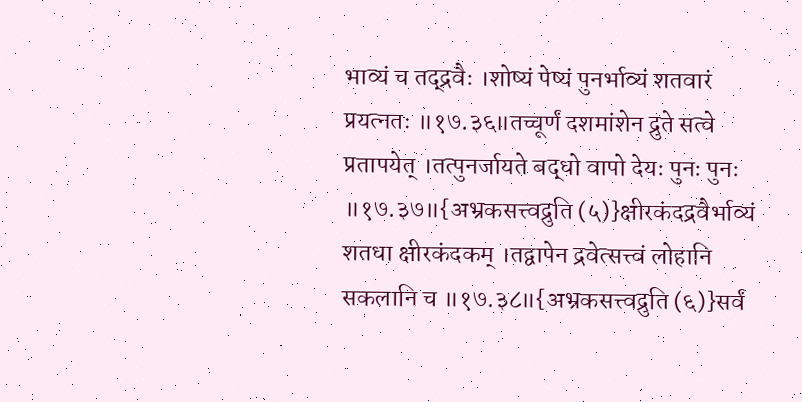भाव्यं च तद्द्रवैः ।शोष्यं पेष्यं पुनर्भाव्यं शतवारं प्रयत्नतः ॥१७.३६॥तच्चूर्णं दशमांशेन द्रुते सत्वे प्रतापयेत् ।तत्पुनर्जायते बद्धो वापो देयः पुनः पुनः ॥१७.३७॥{अभ्रकसत्त्वद्रुति (५)}क्षीरकंदद्रवैर्भाव्यं शतधा क्षीरकंदकम् ।तद्वापेन द्रवेत्सत्त्वं लोहानि सकलानि च ॥१७.३८॥{अभ्रकसत्त्वद्रुति (६)}सर्वं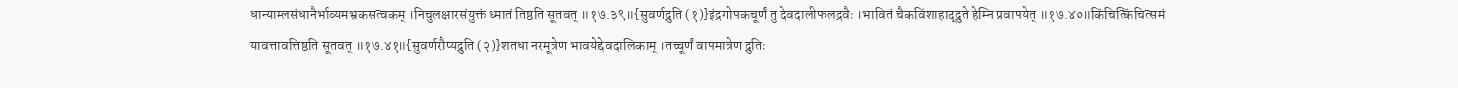धान्याम्लसंधानैर्भाव्यमभ्रकसत्वकम् ।निचुलक्षारसंयुक्तं ध्मातं तिष्ठति सूतवत् ॥१७.३९॥{सुवर्णद्रुति (१)}इंद्रगोपकचूर्णं तु देवदालीफलद्रवैः ।भावितं चैकविंशाहाद्द्रुते हेम्नि प्रवापयेत् ॥१७.४०॥किंचित्किंचित्समं यावत्तावत्तिष्ठति सूतवत् ॥१७.४१॥{सुवर्णरौप्यद्रुति (२)}शतधा नरमूत्रेण भावयेद्देवदालिकाम् ।तच्चूर्णं वापमात्रेण द्रुतिः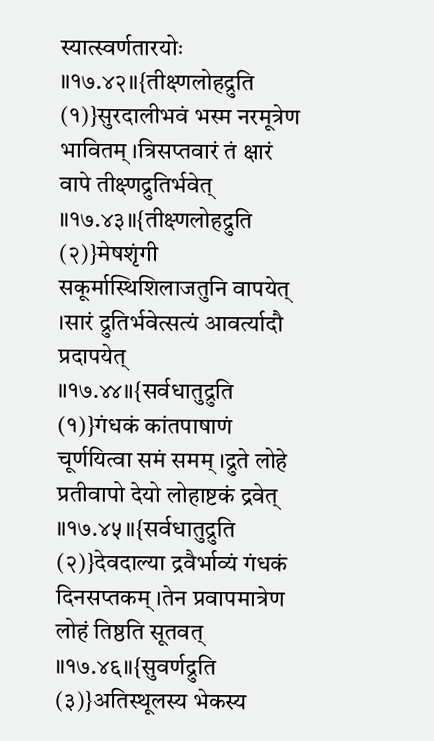स्यात्स्वर्णतारयोः ॥१७.४२॥{तीक्ष्णलोहद्रुति (१)}सुरदालीभवं भस्म नरमूत्रेण भावितम् ।त्रिसप्तवारं तं क्षारं वापे तीक्ष्णद्रुतिर्भवेत् ॥१७.४३॥{तीक्ष्णलोहद्रुति (२)}मेषशृंगी सकूर्मास्थिशिलाजतुनि वापयेत् ।सारं द्रुतिर्भवेत्सत्यं आवर्त्यादौ प्रदापयेत् ॥१७.४४॥{सर्वधातुद्रुति (१)}गंधकं कांतपाषाणं चूर्णयित्वा समं समम् ।द्रुते लोहे प्रतीवापो देयो लोहाष्टकं द्रवेत् ॥१७.४५॥{सर्वधातुद्रुति (२)}देवदाल्या द्रवैर्भाव्यं गंधकं दिनसप्तकम् ।तेन प्रवापमात्रेण लोहं तिष्ठति सूतवत् ॥१७.४६॥{सुवर्णद्रुति (३)}अतिस्थूलस्य भेकस्य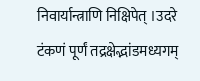निवार्यान्त्राणि निक्षिपेत् ।उदरे टंकणं पूर्णं तद्रक्षेद्भांडमध्यगम्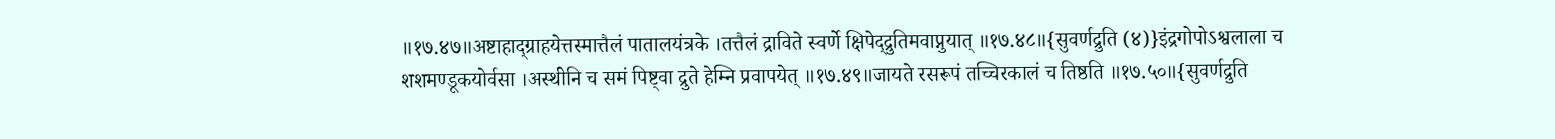॥१७.४७॥अष्टाहाद्ग्राहयेत्तस्मात्तैलं पातालयंत्रके ।तत्तैलं द्राविते स्वर्णे क्षिपेद्द्रुतिमवाप्नुयात् ॥१७.४८॥{सुवर्णद्रुति (४)}इंद्रगोपोऽश्वलाला च शशमण्डूकयोर्वसा ।अस्थीनि च समं पिष्ट्वा द्रुते हेम्नि प्रवापयेत् ॥१७.४९॥जायते रसरूपं तच्चिरकालं च तिष्ठति ॥१७.५०॥{सुवर्णद्रुति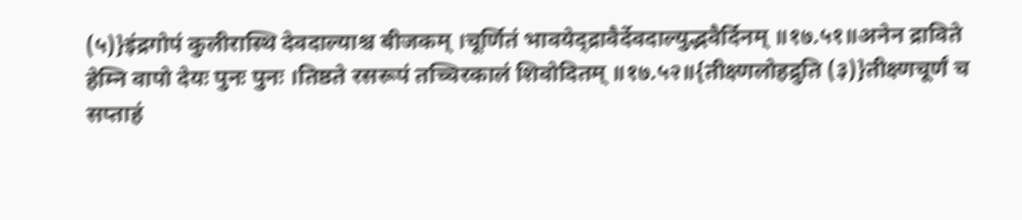(५)}इंद्रगोपं कुलीरास्थि देवदाल्याश्च बीजकम् ।चूर्णितं भावयेद्द्रावैर्देवदाल्युद्भवैर्दिनम् ॥१७.५१॥अनेन द्राविते हेम्नि वापो देयः पुनः पुनः ।तिष्ठते रसरूपं तच्चिरकालं शिवोदितम् ॥१७.५२॥{तीक्ष्णलोहद्रुति (३)}तीक्ष्णचूर्णं च सप्ताहं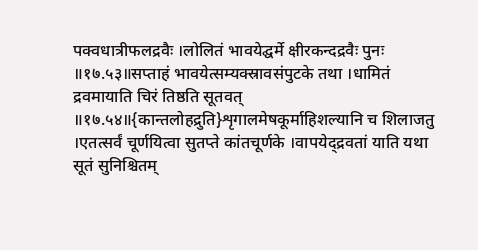पक्वधात्रीफलद्रवैः ।लोलितं भावयेद्घर्मे क्षीरकन्दद्रवैः पुनः ॥१७.५३॥सप्ताहं भावयेत्सम्यक्स्रावसंपुटके तथा ।धामितं द्रवमायाति चिरं तिष्ठति सूतवत् ॥१७.५४॥{कान्तलोहद्रुति}शृगालमेषकूर्माहिशल्यानि च शिलाजतु ।एतत्सर्वं चूर्णयित्वा सुतप्ते कांतचूर्णके ।वापयेद्द्रवतां याति यथा सूतं सुनिश्चितम्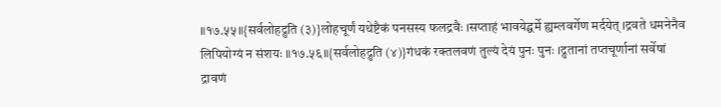॥१७.५५॥{सर्वलोहद्रुति (३)}लोहचूर्णं यथेष्टैकं पनसस्य फलद्रवैः ।सप्ताहं भावयेद्घर्मे ह्यम्लवर्गेण मर्दयेत् ।द्रवते धमनेनैव लिपियोग्यं न संशयः ॥१७.५६॥{सर्वलोहद्रुति (४)}गंधकं रक्तलवणं तुल्यं देयं पुनः पुनः ।द्रुतानां तप्तचूर्णानां सर्वेषां द्रावणं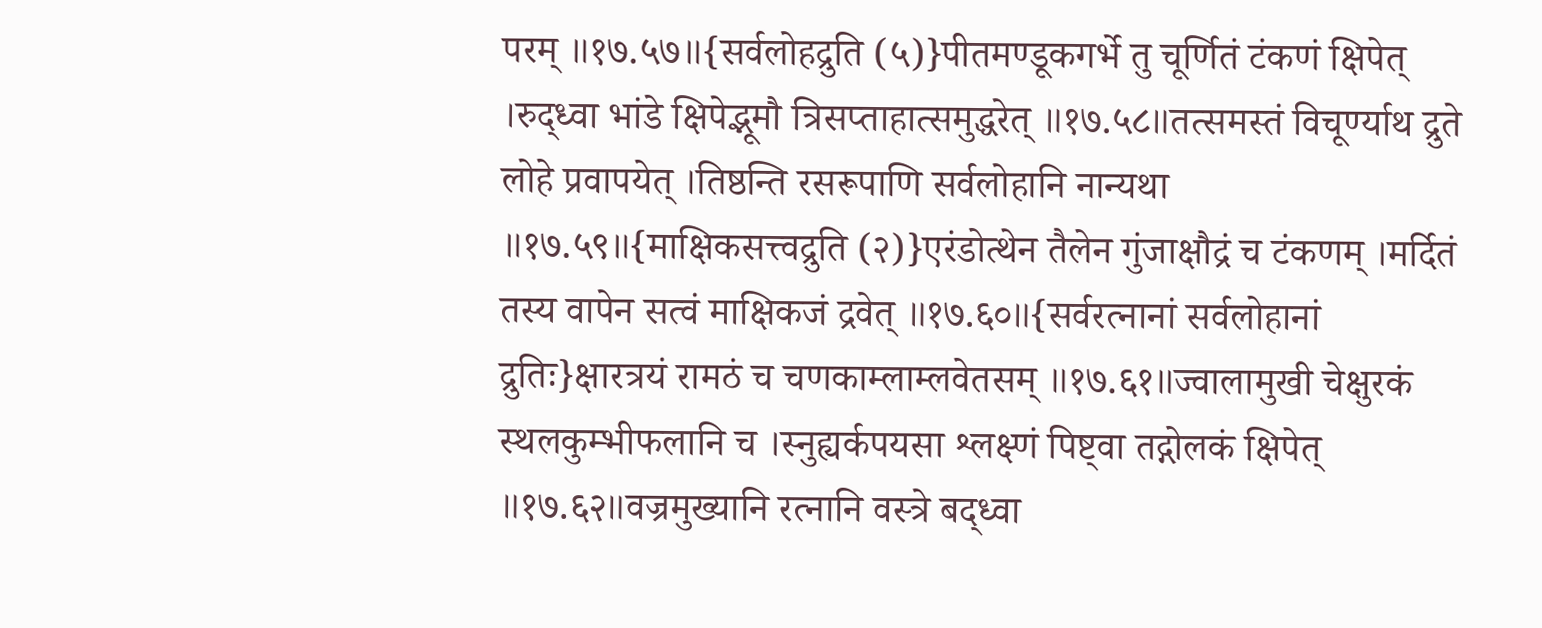परम् ॥१७.५७॥{सर्वलोहद्रुति (५)}पीतमण्डूकगर्भे तु चूर्णितं टंकणं क्षिपेत् ।रुद्ध्वा भांडे क्षिपेद्भूमौ त्रिसप्ताहात्समुद्धरेत् ॥१७.५८॥तत्समस्तं विचूर्ण्याथ द्रुते लोहे प्रवापयेत् ।तिष्ठन्ति रसरूपाणि सर्वलोहानि नान्यथा ॥१७.५९॥{माक्षिकसत्त्वद्रुति (२)}एरंडोत्थेन तैलेन गुंजाक्षौद्रं च टंकणम् ।मर्दितं तस्य वापेन सत्वं माक्षिकजं द्रवेत् ॥१७.६०॥{सर्वरत्नानां सर्वलोहानां द्रुतिः}क्षारत्रयं रामठं च चणकाम्लाम्लवेतसम् ॥१७.६१॥ज्वालामुखी चेक्षुरकं स्थलकुम्भीफलानि च ।स्नुह्यर्कपयसा श्लक्ष्णं पिष्ट्वा तद्गोलकं क्षिपेत् ॥१७.६२॥वज्रमुख्यानि रत्नानि वस्त्रे बद्ध्वा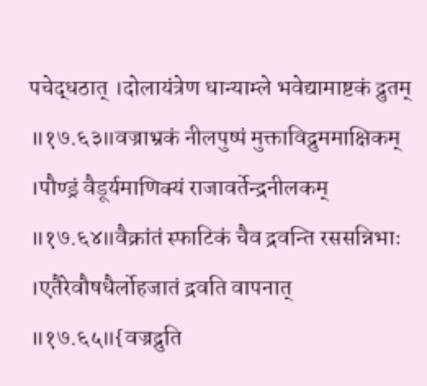पचेद्धठात् ।दोलायंत्रेण धान्याम्ले भवेद्यामाष्टकं द्रुतम् ॥१७.६३॥वज्राभ्रकं नीलपुष्पं मुक्ताविद्रुममाक्षिकम् ।पौण्ड्रं वैडूर्यमाणिक्यं राजावर्तेन्द्रनीलकम् ॥१७.६४॥वैक्रांतं स्फाटिकं चैव द्रवन्ति रससन्निभाः ।एतैरेवौषधैर्लोहजातं द्रवति वापनात् ॥१७.६५॥{वज्रद्रुति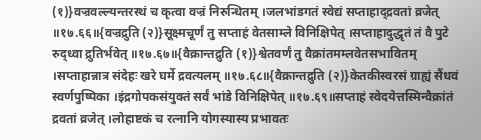(१)}वज्रवल्ल्यन्तरस्थं च कृत्वा वज्रं निरुन्धितम् ।जलभांडगतं स्वेद्यं सप्ताहाद्द्रवतां व्रजेत् ॥१७.६६॥{वज्रद्रुति (२)}सूक्ष्मचूर्णं तु सप्ताहं वेतसाम्ले विनिक्षिपेत् ।सप्ताहादुद्धृतं तं वै पुटे रुद्ध्वा द्रुतिर्भवेत् ॥१७.६७॥{वैक्रान्तद्रुति (१)}श्वेतवर्णं तु वैक्रांतमम्लवेतसभावितम् ।सप्ताहान्नात्र संदेहः खरे घर्मे द्रवत्यलम् ॥१७.६८॥{वैक्रान्तद्रुति (२)}केतकीस्वरसं ग्राह्यं सैंधवं स्वर्णपुष्पिका ।इंद्रगोपकसंयुक्तं सर्वं भांडे विनिक्षिपेत् ॥१७.६९॥सप्ताहं स्वेदयेत्तस्मिन्वैक्रांतं द्रवतां व्रजेत् ।लोहाष्टकं च रत्नानि योगस्यास्य प्रभावतः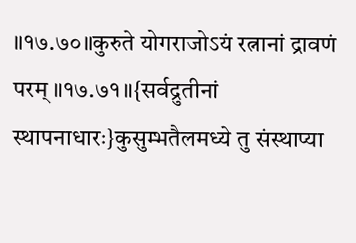॥१७.७०॥कुरुते योगराजोऽयं रत्नानां द्रावणं परम् ॥१७.७१॥{सर्वद्रुतीनां स्थापनाधारः}कुसुम्भतैलमध्ये तु संस्थाप्या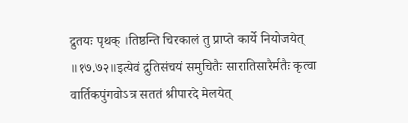द्रुतयः पृथक् ।तिष्ठन्ति चिरकालं तु प्राप्ते कार्ये नियोजयेत् ॥१७.७२॥इत्येवं द्रुतिसंचयं समुचितैः सारातिसारैर्मतैः कृत्वा वार्तिकपुंगवोऽत्र सततं श्रीपारदे मेलयेत्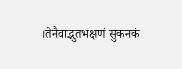।तेनैवाद्भुतभक्षणं सुकनकं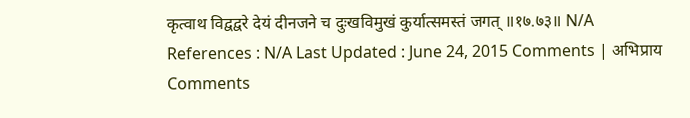कृत्वाथ विद्वद्वरे देयं दीनजने च दुःखविमुखं कुर्यात्समस्तं जगत् ॥१७.७३॥ N/A References : N/A Last Updated : June 24, 2015 Comments | अभिप्राय Comments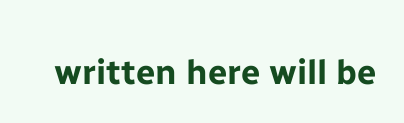written here will be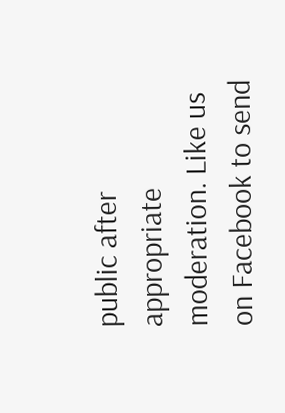public after appropriate moderation. Like us on Facebook to send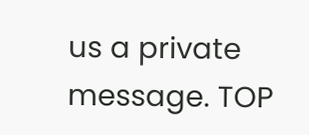us a private message. TOP